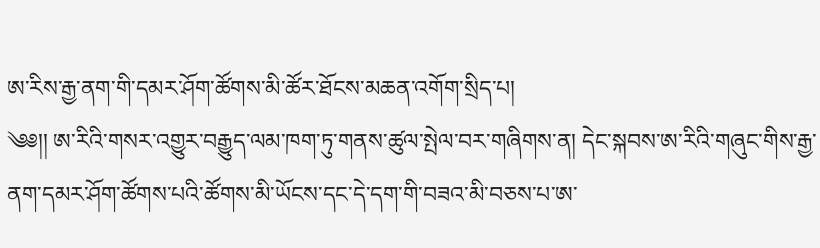ཨ་རིས་རྒྱ་ནག་གི་དམར་ཤོག་ཚོགས་མི་ཚོར་ཐོངས་མཆན་འགོག་སྲིད་པ།
༄༅།། ཨ་རིའི་གསར་འགྱུར་བརྒྱུད་ལམ་ཁག་ཏུ་གནས་ཚུལ་སྤེལ་བར་གཞིགས་ན། དེང་སྐབས་ཨ་རིའི་གཞུང་གིས་རྒྱ་ནག་དམར་ཤོག་ཚོགས་པའི་ཚོགས་མི་ཡོངས་དང་དེ་དག་གི་བཟའ་མི་བཅས་པ་ཨ་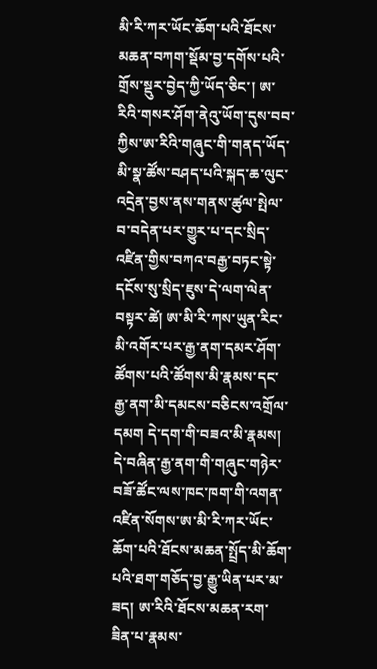མི་རི་ཀར་ཡོང་ཆོག་པའི་ཐོངས་མཆན་བཀག་སྡོམ་བྱ་དགོས་པའི་གྲོས་སྡུར་བྱེད་ཀྱི་ཡོད་ཅིང་། ཨ་རིའི་གསར་ཤོག་ནེའུ་ཡོག་དུས་བབ་ཀྱིས་ཨ་རིའི་གཞུང་གི་གནད་ཡོད་མི་སྣ་ཚོས་བཤད་པའི་སྐད་ཆ་ལུང་འདྲེན་བྱས་ནས་གནས་ཚུལ་སྤེལ་བ་བདེན་པར་གྱུར་པ་དང་སྲིད་འཛིན་གྱིས་བཀའ་བརྒྱ་བཏང་སྟེ་དངོས་སུ་སྲིད་ཇུས་དེ་ལག་ལེན་བསྟར་ཚེ། ཨ་མི་རི་ཀས་ཡུན་རིང་མི་འགོར་པར་རྒྱ་ནག་དམར་ཤོག་ཚོགས་པའི་ཚོགས་མི་རྣམས་དང་རྒྱ་ནག་མི་དམངས་བཅིངས་འགྲོལ་དམག དེ་དག་གི་བཟའ་མི་རྣམས། དེ་བཞིན་རྒྱ་ནག་གི་གཞུང་གཉེར་བཟོ་ཚོང་ལས་ཁང་ཁག་གི་འགན་འཛིན་སོགས་ཨ་མི་རི་ཀར་ཡོང་ཆོག་པའི་ཐོངས་མཆན་སྤྲོད་མི་ཆོག་པའི་ཐག་གཅོད་བྱ་རྒྱུ་ཡིན་པར་མ་ཟད། ཨ་རིའི་ཐོངས་མཆན་རག་ཟིན་པ་རྣམས་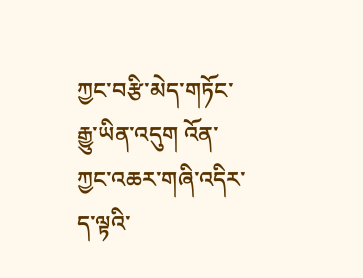ཀྱང་བརྩི་མེད་གཏོང་རྒྱུ་ཡིན་འདུག འོན་ཀྱང་འཆར་གཞི་འདིར་ད་ལྟའི་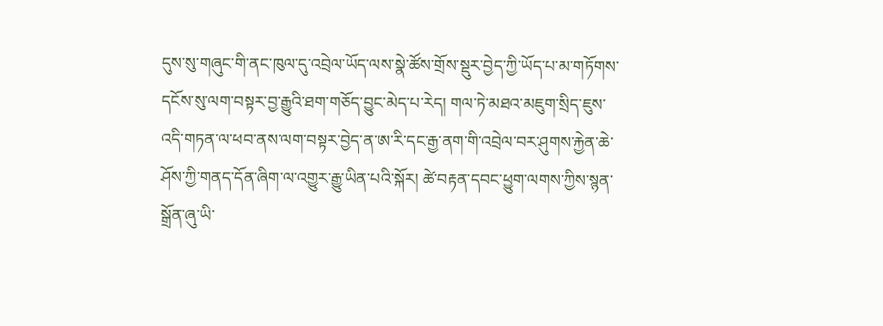དུས་སུ་གཞུང་གི་ནང་ཁུལ་དུ་འབྲེལ་ཡོད་ལས་སྣེ་ཚོས་གྲོས་སྡུར་བྱེད་ཀྱི་ཡོད་པ་མ་གཏོགས་དངོས་སུ་ལག་བསྟར་བྱ་རྒྱུའི་ཐག་གཅོད་བྱུང་མེད་པ་རེད། གལ་ཏེ་མཐའ་མཇུག་སྲིད་ཇུས་འདི་གཏན་ལ་ཕབ་ནས་ལག་བསྟར་བྱེད་ན་ཨ་རི་དང་རྒྱ་ནག་གི་འབྲེལ་བར་ཤུགས་རྐྱེན་ཆེ་ཤོས་ཀྱི་གནད་དོན་ཞིག་ལ་འགྱུར་རྒྱུ་ཡིན་པའི་སྐོར། ཚེ་བརྟན་དབང་ཕྱུག་ལགས་ཀྱིས་སྙན་སྒྲོན་ཞུ་ཡི་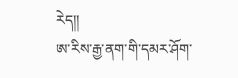རེད།།
ཨ་རིས་རྒྱ་ནག་གི་དམར་ཤོག་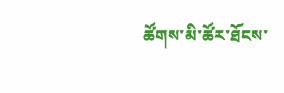ཚོགས་མི་ཚོར་ཐོངས་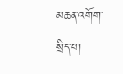མཆན་འགོག་སྲིད་པ།